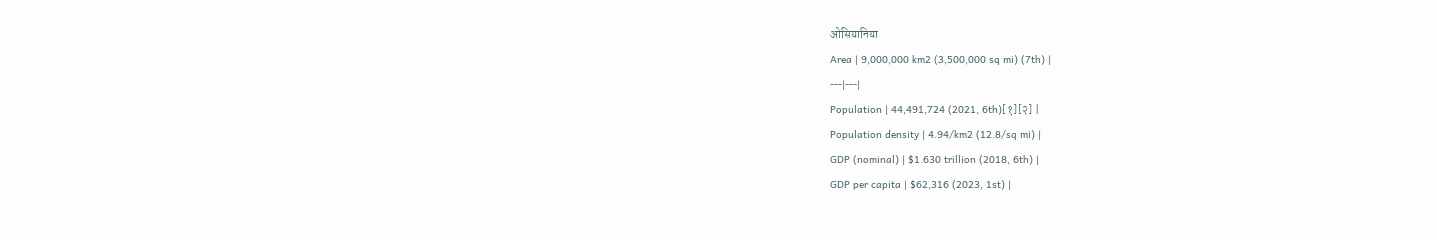ओसियानिया
Area | 9,000,000 km2 (3,500,000 sq mi) (7th) |
---|---|
Population | 44,491,724 (2021, 6th)[१][२] |
Population density | 4.94/km2 (12.8/sq mi) |
GDP (nominal) | $1.630 trillion (2018, 6th) |
GDP per capita | $62,316 (2023, 1st) |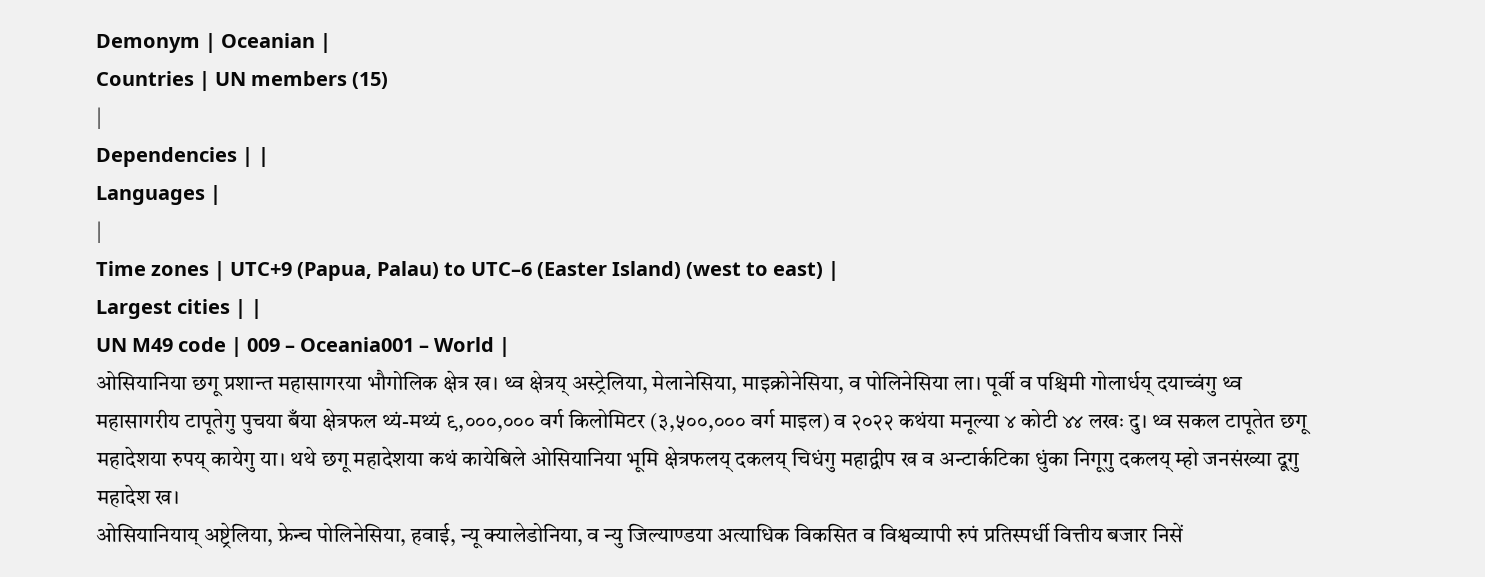Demonym | Oceanian |
Countries | UN members (15)
|
Dependencies | |
Languages |
|
Time zones | UTC+9 (Papua, Palau) to UTC–6 (Easter Island) (west to east) |
Largest cities | |
UN M49 code | 009 – Oceania001 – World |
ओसियानिया छगू प्रशान्त महासागरया भौगोलिक क्षेत्र ख। थ्व क्षेत्रय् अस्ट्रेलिया, मेलानेसिया, माइक्रोनेसिया, व पोलिनेसिया ला। पूर्वी व पश्चिमी गोलार्धय् दयाच्वंगु थ्व महासागरीय टापूतेगु पुचया बँया क्षेत्रफल थ्यं-मथ्यं ९,०००,००० वर्ग किलोमिटर (३,५००,००० वर्ग माइल) व २०२२ कथंया मनूल्या ४ कोटी ४४ लखः दु। थ्व सकल टापूतेत छगू महादेशया रुपय् कायेगु या। थथे छगू महादेशया कथं कायेबिले ओसियानिया भूमि क्षेत्रफलय् दकलय् चिधंगु महाद्वीप ख व अन्टार्कटिका धुंका निगूगु दकलय् म्हो जनसंख्या दूगु महादेश ख।
ओसियानियाय् अष्ट्रेलिया, फ्रेन्च पोलिनेसिया, हवाई, न्यू क्यालेडोनिया, व न्यु जिल्याण्डया अत्याधिक विकसित व विश्वव्यापी रुपं प्रतिस्पर्धी वित्तीय बजार निसें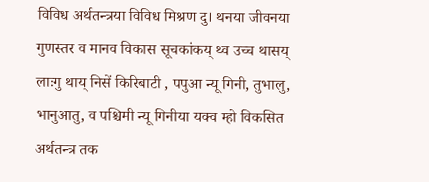विविध अर्थतन्त्रया विविध मिश्रण दु। थनया जीवनया गुणस्तर व मानव विकास सूचकांकय् थ्व उच्च थासय् लाःगु थाय् निसें किरिबाटी , पपुआ न्यू गिनी, तुभालु, भानुआतु, व पश्चिमी न्यू गिनीया यक्व म्हो विकसित अर्थतन्त्र तक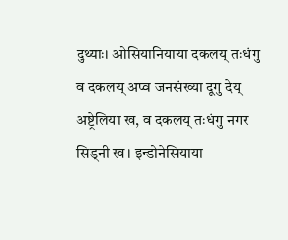दुथ्याः। ओसियानियाया दकलय् तःधंगु व दकलय् अप्व जनसंख्या दूगु देय् अष्ट्रेलिया ख, व दकलय् तःधंगु नगर सिड्नी ख। इन्डोनेसियाया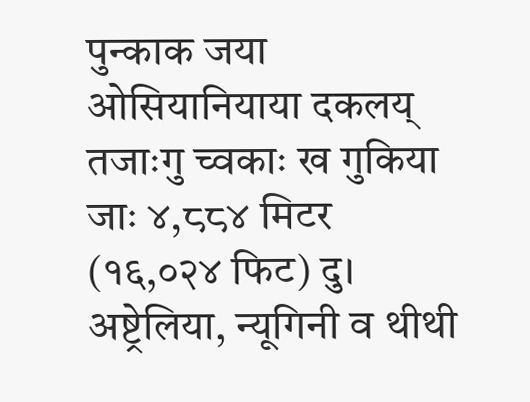पुन्काक जया ओसियानियाया दकलय् तजाःगु च्वकाः ख गुकिया जाः ४,८८४ मिटर (१६,०२४ फिट) दु।
अष्ट्रेलिया, न्यूगिनी व थीथी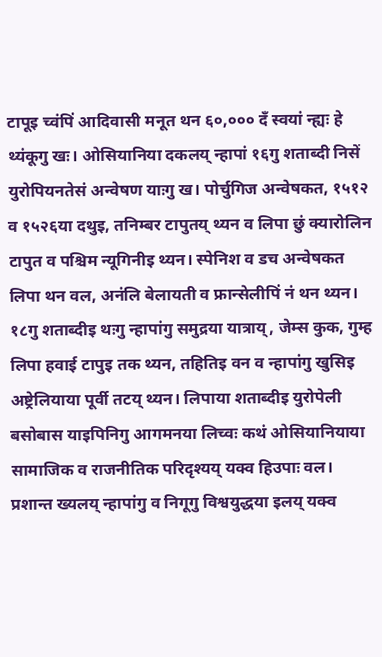टापूइ च्वंपिं आदिवासी मनूत थन ६०,००० दँ स्वयां न्ह्यः हे थ्यंकूगु खः। ओसियानिया दकलय् न्हापां १६गु शताब्दी निसें युरोपियनतेसं अन्वेषण याःगु ख। पोर्चुगिज अन्वेषकत, १५१२ व १५२६या दथुइ, तनिम्बर टापुतय् थ्यन व लिपा छुं क्यारोलिन टापुत व पश्चिम न्यूगिनीइ थ्यन। स्पेनिश व डच अन्वेषकत लिपा थन वल, अनंलि बेलायती व फ्रान्सेलीपिं नं थन थ्यन। १८गु शताब्दीइ थःगु न्हापांगु समुद्रया यात्राय्, जेम्स कुक, गुम्ह लिपा हवाई टापुइ तक थ्यन, तहितिइ वन व न्हापांगु खुसिइ अष्ट्रेलियाया पूर्वी तटय् थ्यन। लिपाया शताब्दीइ युरोपेली बसोबास याइपिनिगु आगमनया लिच्वः कथं ओसियानियाया सामाजिक व राजनीतिक परिदृश्यय् यक्व हिउपाः वल। प्रशान्त ख्यलय् न्हापांगु व निगूगु विश्वयुद्धया इलय् यक्व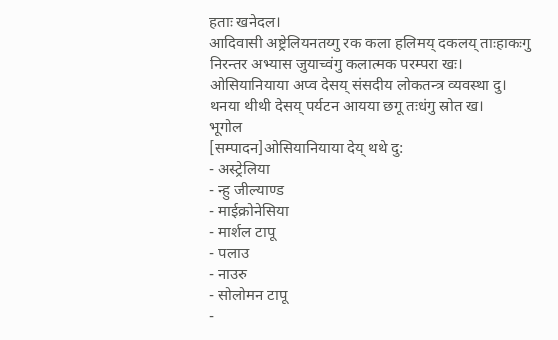हताः खनेदल।
आदिवासी अष्ट्रेलियनतय्गु रक कला हलिमय् दकलय् ताःहाकःगु निरन्तर अभ्यास जुयाच्वंगु कलात्मक परम्परा खः। ओसियानियाया अप्व देसय् संसदीय लोकतन्त्र व्यवस्था दु। थनया थीथी देसय् पर्यटन आयया छगू तःधंगु स्रोत ख।
भूगोल
[सम्पादन]ओसियानियाया देय् थथे दु:
- अस्ट्रेलिया
- न्हु जील्याण्ड
- माईक्रोनेसिया
- मार्शल टापू
- पलाउ
- नाउरु
- सोलोमन टापू
-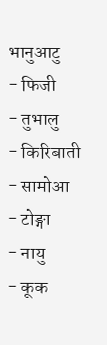भानुआटु
- फिजी
- तुभालु
- किरिबाती
- सामोआ
- टोङ्गा
- नायु
- कूक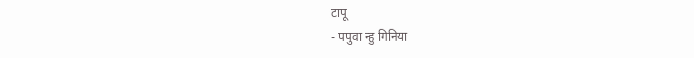टापू
- पपुवा न्हु गिनिया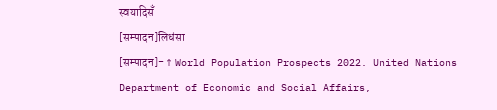स्वयादिसँ
[सम्पादन]लिधंसा
[सम्पादन]- ↑ World Population Prospects 2022. United Nations Department of Economic and Social Affairs,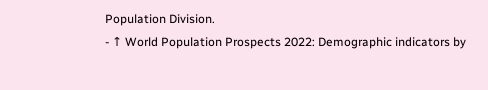Population Division.
- ↑ World Population Prospects 2022: Demographic indicators by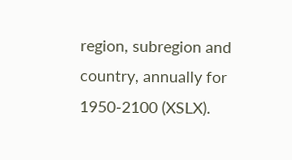region, subregion and country, annually for 1950-2100 (XSLX).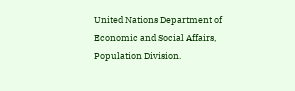United Nations Department of Economic and Social Affairs, Population Division.